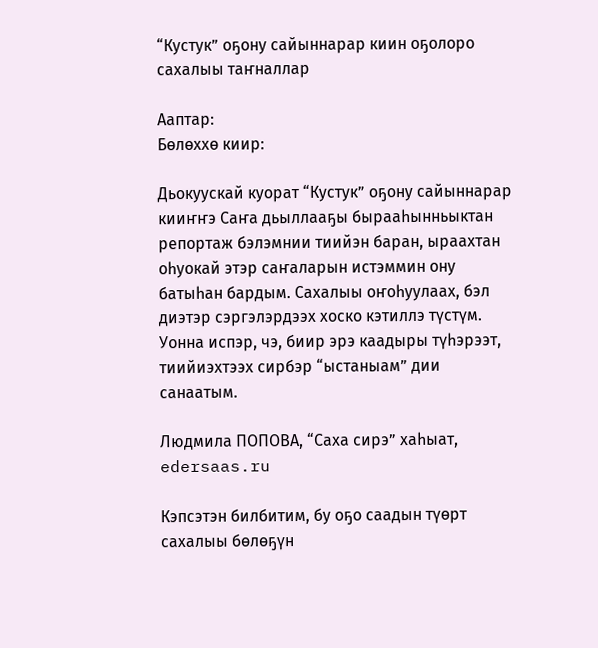“Кустук” оҕону сайыннарар киин оҕолоро сахалыы таҥналлар

Ааптар:
Бөлөххө киир:

Дьокуускай куорат “Кустук” оҕону сайыннарар кииҥҥэ Саҥа дьыллааҕы бырааһынньыктан репортаж бэлэмнии тиийэн баран, ыраахтан оһуокай этэр саҥаларын истэммин ону батыһан бардым. Сахалыы оҥоһуулаах, бэл диэтэр сэргэлэрдээх хоско кэтиллэ түстүм. Уонна испэр, чэ, биир эрэ каадыры түһэрээт, тиийиэхтээх сирбэр “ыстаныам” дии санаатым.

Людмила ПОПОВА, “Саха сирэ” хаһыат, edersaas.ru

Кэпсэтэн билбитим, бу оҕо саадын түөрт сахалыы бөлөҕүн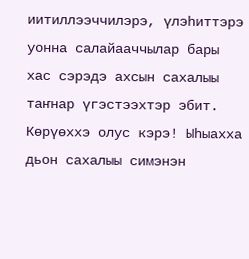иитиллээччилэрэ, үлэһиттэрэ уонна салайааччылар бары хас сэрэдэ ахсын сахалыы таҥнар үгэстээхтэр эбит. Көрүөххэ олус кэрэ! Ыһыахха дьон сахалыы симэнэн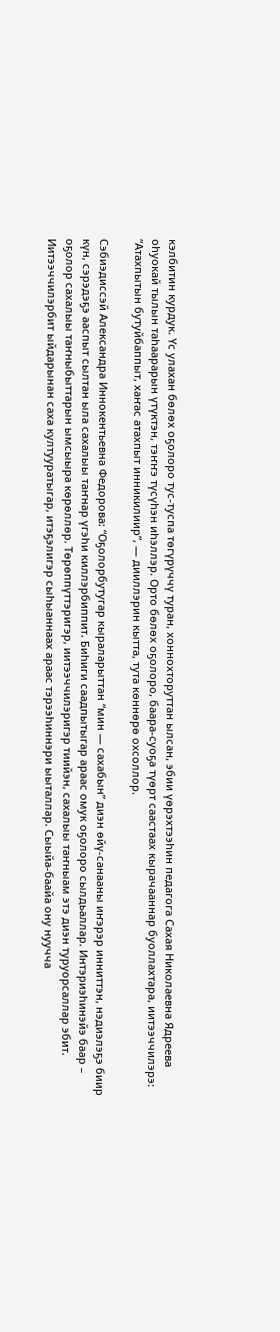кэлбитин курдук. Үс улахан бөлөх оҕолоро тус-туспа төгүрүччү туран, хоннохторуттан ылсан, эбии үөрэхтээһин педагога Сахая Николаевна Ядреева оһуокай тылын таһаарарын үтүктэн, тэҥҥэ түсүһэн иһэллэр. Орто бөлөх оҕолоро, баара-суоҕа түөрт саастаах кырачааннар буоллахтара, иитээччилэрэ: “Атахпытын бутуйбаппыт, хаҥас атахпыт инникилиир”, — дииллэрин кытта, тута көннөрө охсоллор.

Сэбиэдиссэй Александра Иннокентьевна Федорова: “Оҕолорбутугар кыраларыттан “мин — сахабын” диэн өйү-санааны иҥэрэр инниттэн, нэдиэлэҕэ биир күн, сэрэдэҕэ ааспыт сылтан ыла сахалыы таҥнар үгэһи киллэрбиппит. Биһиги саадпытыгар араас омук оҕолоро сылдьаллар. Интэриэһинэйэ баар – оҕолор сахалыы таҥныбыттарын ымсыыра көрөллөр. Төрөппүттэригэр, иитээччилэригэр тиийэн, сахалыы таҥныам этэ диэн туруорсаллар эбит. Иитээччилэрбит ыйдарынан саха култууратыгар, итэҕэлигэр сыһыаннаах араас тэрээһиннэри ыыталлар. Сыыйа-баайа ону нуучча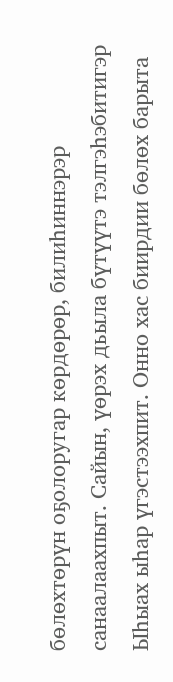бөлөхтөрүн оҕолоругар көрдөрөр, билиһиннэрэр санаалаахпыт. Сайын, үөрэх дьыла бүтүүтэ тэлгэһэбитигэр Ыһыах ыһар үгэстээхпит. Онно хас биирдии бөлөх барыта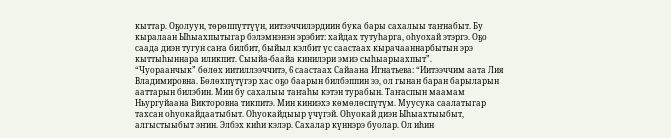кыттар. Оҕолуун, төрөппүттүүн, иитээччилэрдиин бука бары сахалыы таҥнабыт. Бу кыралаан Ыһыахпытыгар бэлэмнэнэн эрэбит: хайдах тутуһарга, оһуохай этэргэ. Оҕо саада диэн тугун саҥа билбит, быйыл кэлбит үс саастаах кырачааннарбытын эрэ кыттыһыннара иликпит. Сыыйа-баайа кинилэри эмиэ сыһыарыахпыт”.
“Чуораанчык” бөлөх иитиллээччитэ, 6 саастаах Сайаана Игнатьева: “Иитээччим аата Лия Владимировна. Бөлөхпүтүгэр хас оҕо баарын билбэппин ээ, ол гынан баран барыларын ааттарын билэбин. Мин бу сахалыы таҥаһы кэтэн турабын. Таҥаспын маамам Ньургуйаана Викторовна тикпитэ. Мин киниэхэ көмөлөспүтүм. Муусука саалатыгар тахсан оһуокайдаатыбыт. Оһуокайдыыр үчүгэй. Оһуокай диэн Ыһыахтыыбыт, алгыстыыбыт эҥин. Элбэх киһи кэлэр. Сахалар күннэрэ буолар. Ол иһин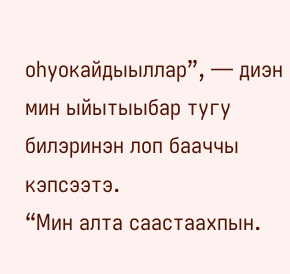оһуокайдыыллар”, — диэн мин ыйытыыбар тугу билэринэн лоп бааччы кэпсээтэ.
“Мин алта саастаахпын.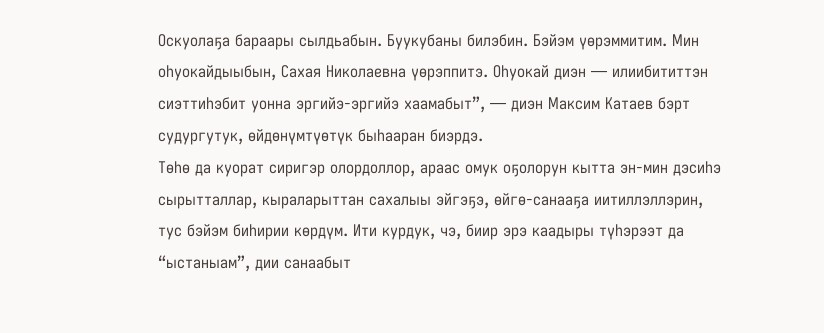Оскуолаҕа бараары сылдьабын. Буукубаны билэбин. Бэйэм үөрэммитим. Мин оһуокайдыыбын, Сахая Николаевна үөрэппитэ. Оһуокай диэн — илиибититтэн сиэттиһэбит уонна эргийэ-эргийэ хаамабыт”, — диэн Максим Катаев бэрт судургутук, өйдөнүмтүөтүк быһааран биэрдэ.
Төһө да куорат сиригэр олордоллор, араас омук оҕолорун кытта эн-мин дэсиһэ сырытталлар, кыраларыттан сахалыы эйгэҕэ, өйгө-санааҕа иитиллэллэрин, тус бэйэм биһирии көрдүм. Ити курдук, чэ, биир эрэ каадыры түһэрээт да “ыстаныам”, дии санаабыт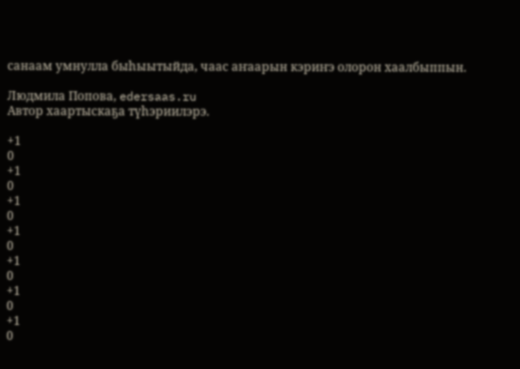санаам умнулла быһыытыйда, чаас аҥаарын кэриҥэ олорон хаалбыппын.

Людмила Попова, edersaas.ru
Автор хаартыскаҕа түһэриилэрэ.

+1
0
+1
0
+1
0
+1
0
+1
0
+1
0
+1
0